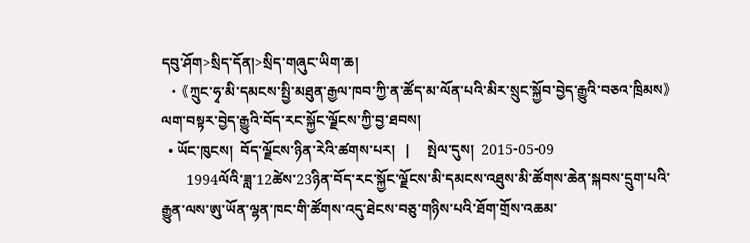དབུ་ཤོག>སྲིད་དོན།>སྲིད་གཞུང་ཡིག་ཆ།
  • 《ཀྲུང་ཧྭ་མི་དམངས་སྤྱི་མཐུན་རྒྱལ་ཁབ་ཀྱི་ན་ཚོད་མ་ལོན་པའི་མིར་སྲུང་སྐྱོབ་བྱེད་རྒྱུའི་བཅའ་ཁྲིམས》ལག་བསྟར་བྱེད་རྒྱུའི་བོད་རང་སྐྱོང་ལྗོངས་ཀྱི་བྱ་ཐབས།
  • ཡོང་ཁུངས།  བོད་ལྗོངས་ཉིན་རེའི་ཚགས་པར།   |     སྤེལ་དུས།  2015-05-09
       1994ལོའི་ཟླ་12ཚེས་23ཉིན་བོད་རང་སྐྱོང་ལྗོངས་མི་དམངས་འཐུས་མི་ཚོགས་ཆེན་སྐབས་དྲུག་པའི་རྒྱུན་ལས་ཨུ་ཡོན་ལྷན་ཁང་གི་ཚོགས་འདུ་ཐེངས་བཅུ་གཉིས་པའི་ཐོག་གྲོས་འཆམ་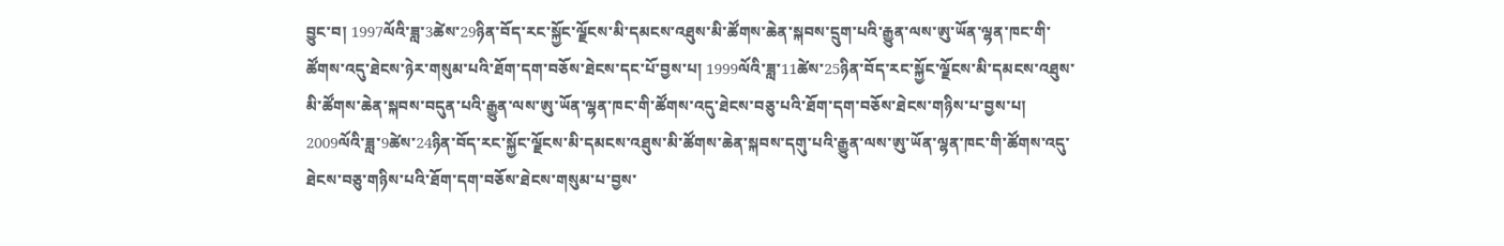བྱུང་བ། 1997ལོའི་ཟླ་3ཚེས་29ཉིན་བོད་རང་སྐྱོང་ལྗོངས་མི་དམངས་འཐུས་མི་ཚོགས་ཆེན་སྐབས་དྲུག་པའི་རྒྱུན་ལས་ཨུ་ཡོན་ལྷན་ཁང་གི་ཚོགས་འདུ་ཐེངས་ཉེར་གསུམ་པའི་ཐོག་དག་བཅོས་ཐེངས་དང་པོ་བྱས་པ། 1999ལོའི་ཟླ་11ཚེས་25ཉིན་བོད་རང་སྐྱོང་ལྗོངས་མི་དམངས་འཐུས་མི་ཚོགས་ཆེན་སྐབས་བདུན་པའི་རྒྱུན་ལས་ཨུ་ཡོན་ལྷན་ཁང་གི་ཚོགས་འདུ་ཐེངས་བཅུ་པའི་ཐོག་དག་བཅོས་ཐེངས་གཉིས་པ་བྱས་པ། 2009ལོའི་ཟླ་9ཚེས་24ཉིན་བོད་རང་སྐྱོང་ལྗོངས་མི་དམངས་འཐུས་མི་ཚོགས་ཆེན་སྐབས་དགུ་པའི་རྒྱུན་ལས་ཨུ་ཡོན་ལྷན་ཁང་གི་ཚོགས་འདུ་ཐེངས་བཅུ་གཉིས་པའི་ཐོག་དག་བཅོས་ཐེངས་གསུམ་པ་བྱས་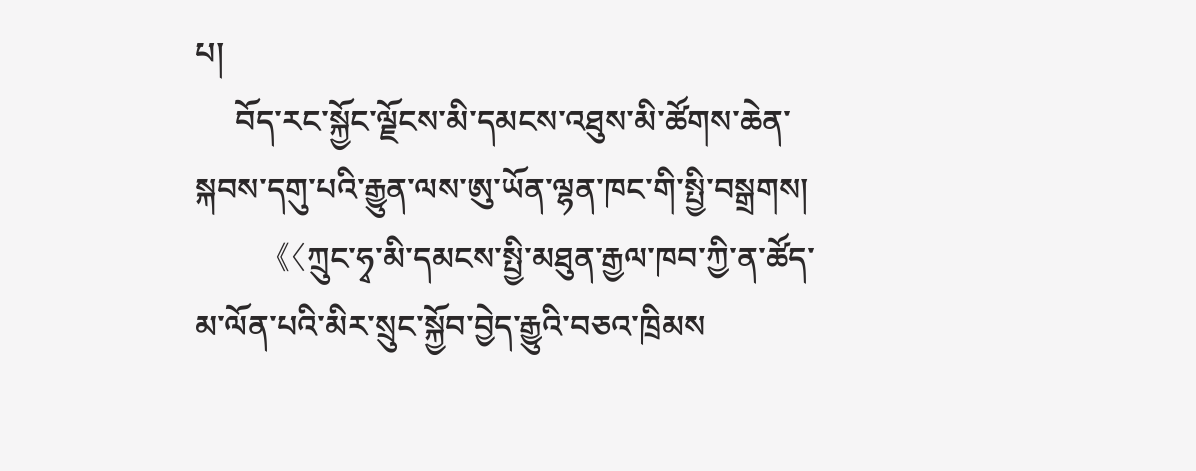པ།
     བོད་རང་སྐྱོང་ལྗོངས་མི་དམངས་འཐུས་མི་ཚོགས་ཆེན་སྐབས་དགུ་པའི་རྒྱུན་ལས་ཨུ་ཡོན་ལྷན་ཁང་གི་སྤྱི་བསྒྲགས།
        《〈ཀྲུང་ཧྭ་མི་དམངས་སྤྱི་མཐུན་རྒྱལ་ཁབ་ཀྱི་ན་ཚོད་མ་ལོན་པའི་མིར་སྲུང་སྐྱོབ་བྱེད་རྒྱུའི་བཅའ་ཁྲིམས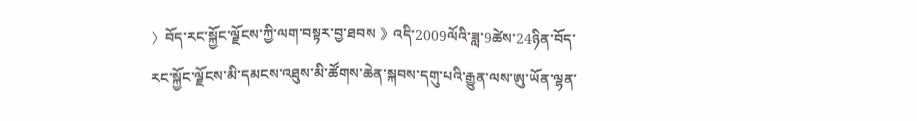〉བོད་རང་སྐྱོང་ལྗོངས་ཀྱི་ལག་བསྟར་བྱ་ཐབས 》འདི་2009ལོའི་ཟླ་9ཚེས་24ཉིན་བོད་རང་སྐྱོང་ལྗོངས་མི་དམངས་འཐུས་མི་ཚོགས་ཆེན་སྐབས་དགུ་པའི་རྒྱུན་ལས་ཨུ་ཡོན་ལྷན་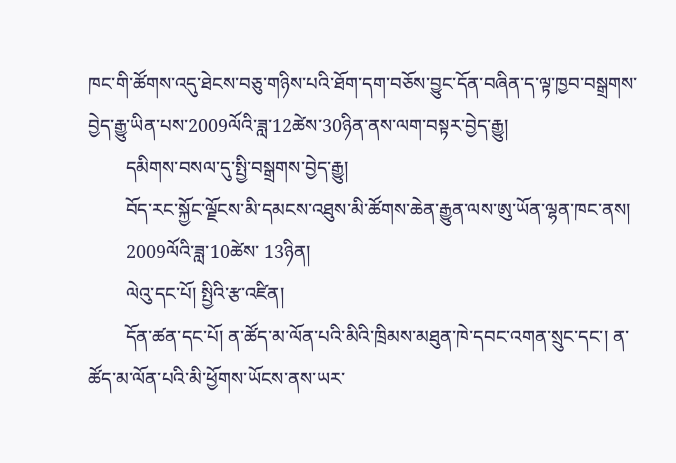ཁང་གི་ཚོགས་འདུ་ཐེངས་བཅུ་གཉིས་པའི་ཐོག་དག་བཅོས་བྱུང་དོན་བཞིན་ད་ལྟ་ཁྱབ་བསྒྲགས་བྱེད་རྒྱུ་ཡིན་པས་2009ལོའི་ཟླ་12ཚེས་30ཉིན་ནས་ལག་བསྟར་བྱེད་རྒྱུ།
        དམིགས་བསལ་དུ་སྤྱི་བསྒྲགས་བྱེད་རྒྱུ།
        བོད་རང་སྐྱོང་ལྗོངས་མི་དམངས་འཐུས་མི་ཚོགས་ཆེན་རྒྱུན་ལས་ཨུ་ཡོན་ལྷན་ཁང་ནས།
        2009ལོའི་ཟླ་10ཚེས་ 13ཉིན།
        ལེའུ་དང་པོ། སྤྱིའི་རྩ་འཛིན།
        དོན་ཚན་དང་པོ། ན་ཚོད་མ་ལོན་པའི་མིའི་ཁྲིམས་མཐུན་ཁེ་དབང་འགན་སྲུང་དང་། ན་ཚོད་མ་ལོན་པའི་མི་ཕྱོགས་ཡོངས་ནས་ཡར་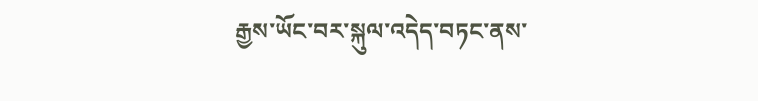རྒྱས་ཡོང་བར་སྐུལ་འདེད་བཏང་ནས་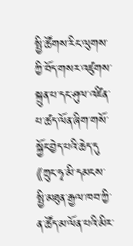སྤྱི་ཚོགས་རིང་ལུགས་ཀྱི་བོད་གསར་འཛུགས་སྐྲུན་པ་དང་ཤུལ་འཛིན་པ་ཚད་ལོན་ཞིག་གསོ་སྐྱོང་བྱེད་པའི་ཆེད་དུ 《ཀྲུང་ཧྭ་མི་དམངས་སྤྱི་མཐུན་རྒྱལ་ཁབ་ཀྱི་ན་ཚོད་མ་ལོན་པའི་མིར་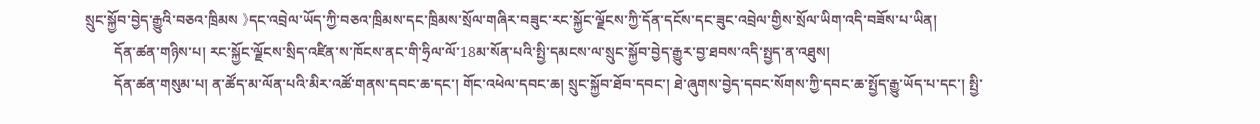སྲུང་སྐྱོབ་བྱེད་རྒྱུའི་བཅའ་ཁྲིམས 》དང་འབྲེལ་ཡོད་ཀྱི་བཅའ་ཁྲིམས་དང་ཁྲིམས་སྲོལ་གཞིར་བཟུང་རང་སྐྱོང་ལྗོངས་ཀྱི་དོན་དངོས་དང་ཟུང་འབྲེལ་གྱིས་སྲོལ་ཡིག་འདི་བཟོས་པ་ཡིན།
        དོན་ཚན་གཉིས་པ། རང་སྐྱོང་ལྗོངས་སྲིད་འཛིན་ས་ཁོངས་ནང་གི་ཧྲིལ་ལོ་18མ་སོན་པའི་སྤྱི་དམངས་ལ་སྲུང་སྐྱོབ་བྱེད་རྒྱུར་བྱ་ཐབས་འདི་སྤྱད་ན་འཐུས།
        དོན་ཚན་གསུམ་པ། ན་ཚོད་མ་ལོན་པའི་མིར་འཚོ་གནས་དབང་ཆ་དང་། གོང་འཕེལ་དབང་ཆ། སྲུང་སྐྱོབ་ཐོབ་དབང་། ཐེ་ཞུགས་བྱེད་དབང་སོགས་ཀྱི་དབང་ཆ་སྤྱོད་རྒྱུ་ཡོད་པ་དང་། སྤྱི་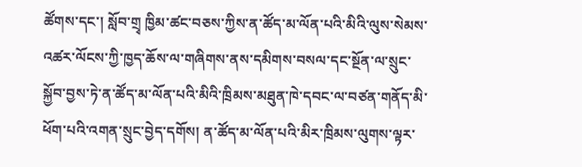ཚོགས་དང་། སློབ་གྲྭ ཁྱིམ་ཚང་བཅས་ཀྱིས་ན་ཚོད་མ་ལོན་པའི་མིའི་ལུས་སེམས་འཚར་ལོངས་ཀྱི་ཁྱད་ཆོས་ལ་གཞིགས་ནས་དམིགས་བསལ་དང་སྔོན་ལ་སྲུང་སྐྱོབ་བྱས་ཏེ་ན་ཚོད་མ་ལོན་པའི་མིའི་ཁྲིམས་མཐུན་ཁེ་དབང་ལ་བཙན་གནོད་མི་ཕོག་པའི་འགན་སྲུང་བྱེད་དགོས། ན་ཚོད་མ་ལོན་པའི་མིར་ཁྲིམས་ལུགས་ལྟར་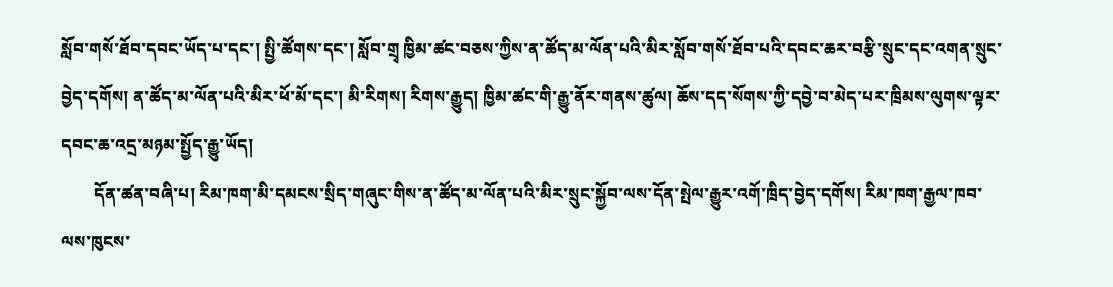སློབ་གསོ་ཐོབ་དབང་ཡོད་པ་དང་། སྤྱི་ཚོགས་དང་། སློབ་གྲྭ ཁྱིམ་ཚང་བཅས་ཀྱིས་ན་ཚོད་མ་ལོན་པའི་མིར་སློབ་གསོ་ཐོབ་པའི་དབང་ཆར་བརྩི་སྲུང་དང་འགན་སྲུང་བྱེད་དགོས། ན་ཚོད་མ་ལོན་པའི་མིར་ཕོ་མོ་དང་། མི་རིགས། རིགས་རྒྱུད། ཁྱིམ་ཚང་གི་རྒྱུ་ནོར་གནས་ཚུལ། ཆོས་དད་སོགས་ཀྱི་དབྱེ་བ་མེད་པར་ཁྲིམས་ལུགས་ལྟར་དབང་ཆ་འདྲ་མཉམ་སྤྱོད་རྒྱུ་ཡོད།
        དོན་ཚན་བཞི་པ། རིམ་ཁག་མི་དམངས་སྲིད་གཞུང་གིས་ན་ཚོད་མ་ལོན་པའི་མིར་སྲུང་སྐྱོབ་ལས་དོན་སྤེལ་རྒྱུར་འགོ་ཁྲིད་བྱེད་དགོས། རིམ་ཁག་རྒྱལ་ཁབ་ལས་ཁུངས་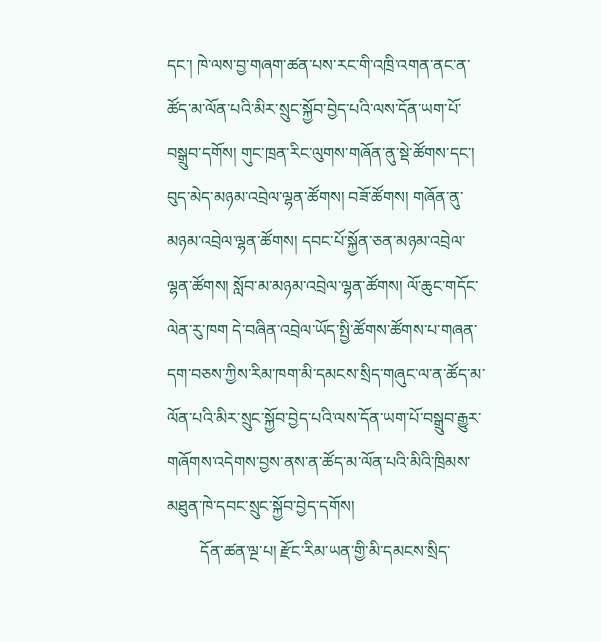དང་། ཁེ་ལས་བྱ་གཞག་ཚན་པས་རང་གི་འཁྲི་འགན་ནང་ན་ཚོད་མ་ལོན་པའི་མིར་སྲུང་སྐྱོབ་བྱེད་པའི་ལས་དོན་ཡག་པོ་བསྒྲུབ་དགོས། གུང་ཁྲན་རིང་ལུགས་གཞོན་ནུ་སྡེ་ཚོགས་དང་། བུད་མེད་མཉམ་འབྲེལ་ལྷན་ཚོགས། བཟོ་ཚོགས། གཞོན་ནུ་མཉམ་འབྲེལ་ལྷན་ཚོགས། དབང་པོ་སྐྱོན་ཅན་མཉམ་འབྲེལ་ལྷན་ཚོགས། སློབ་མ་མཉམ་འབྲེལ་ལྷན་ཚོགས། ལོ་ཆུང་གདོང་ལེན་རུ་ཁག དེ་བཞིན་འབྲེལ་ཡོད་སྤྱི་ཚོགས་ཚོགས་པ་གཞན་དག་བཅས་ཀྱིས་རིམ་ཁག་མི་དམངས་སྲིད་གཞུང་ལ་ན་ཚོད་མ་ལོན་པའི་མིར་སྲུང་སྐྱོབ་བྱེད་པའི་ལས་དོན་ཡག་པོ་བསྒྲུབ་རྒྱུར་གཞོགས་འདེགས་བྱས་ནས་ན་ཚོད་མ་ལོན་པའི་མིའི་ཁྲིམས་མཐུན་ཁེ་དབང་སྲུང་སྐྱོབ་བྱེད་དགོས།
        དོན་ཚན་ལྔ་པ། རྫོང་རིམ་ཡན་གྱི་མི་དམངས་སྲིད་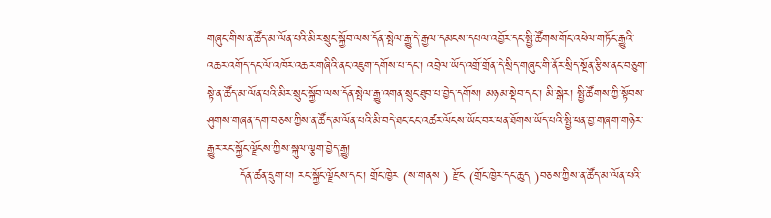གཞུང་གིས་ན་ཚོད་མ་ལོན་པའི་མིར་སྲུང་སྐྱོབ་ལས་དོན་སྤེལ་རྒྱུ་དེ་རྒྱལ་དམངས་དཔལ་འབྱོར་དང་སྤྱི་ཚོགས་གོང་འཕེལ་གཏོང་རྒྱུའི་འཆར་འགོད་དང་ལོ་འཁོར་འཆར་གཞིའི་ནང་འཇུག་དགོས་པ་དང་། འབྲེལ་ཡོད་འགྲོ་གྲོན་དེ་སྲིད་གཞུང་གི་ནོར་སྲིད་སྔོན་རྩིས་ནང་བཅུག་སྟེ་ན་ཚོད་མ་ལོན་པའི་མིར་སྲུང་སྐྱོབ་ལས་དོན་སྤེལ་རྒྱུ་འགན་སྲུང་ཐུབ་པ་བྱེད་དགོས། མཉམ་སྡེབ་དང་། མི་སྒེར། སྤྱི་ཚོགས་ཀྱི་སྟོབས་ཤུགས་གཞན་དག་བཅས་ཀྱིས་ན་ཚོད་མ་ལོན་པའི་མི་བདེ་ཐང་ངང་འཚར་ལོངས་ཡོང་བར་ཕན་ཐོགས་ཡོད་པའི་སྤྱི་ཕན་བྱ་གཞག་གཉེར་རྒྱུར་རང་སྐྱོང་ལྗོངས་ཀྱིས་སྐུལ་ལྕག་བྱེད་རྒྱུ།
        དོན་ཚན་དྲུག་པ། རང་སྐྱོང་ལྗོངས་དང་། གྲོང་ཁྱེར (ས་གནས ) རྫོང (གྲོང་ཁྱེར་དང་ཆུད )བཅས་ཀྱིས་ན་ཚོད་མ་ལོན་པའི་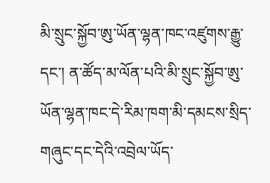མི་སྲུང་སྐྱོབ་ཨུ་ཡོན་ལྷན་ཁང་འཛུགས་རྒྱུ་དང་། ན་ཚོད་མ་ལོན་པའི་མི་སྲུང་སྐྱོབ་ཨུ་ཡོན་ལྷན་ཁང་དེ་རིམ་ཁག་མི་དམངས་སྲིད་གཞུང་དང་དེའི་འབྲེལ་ཡོད་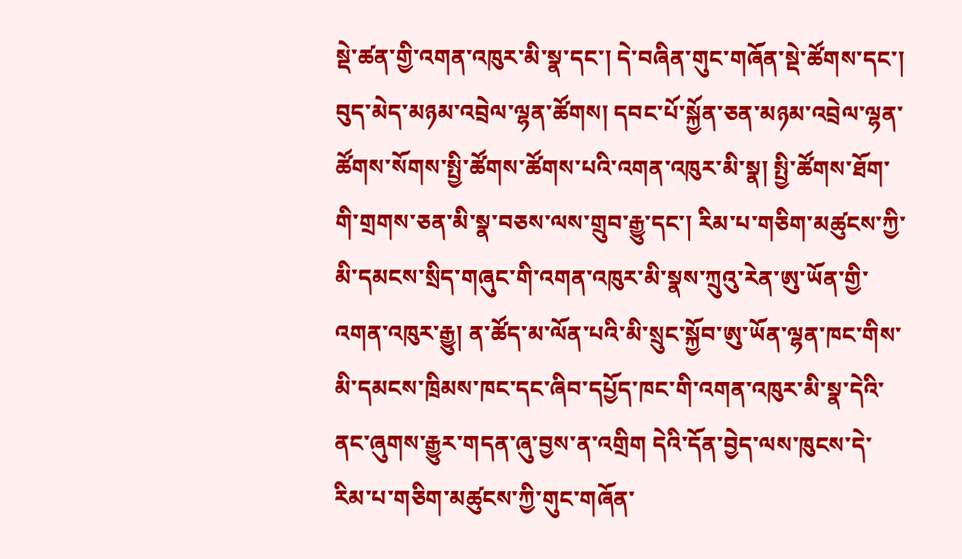སྡེ་ཚན་གྱི་འགན་འཁུར་མི་སྣ་དང་། དེ་བཞིན་གུང་གཞོན་སྡེ་ཚོགས་དང་། བུད་མེད་མཉམ་འབྲེལ་ལྷན་ཚོགས། དབང་པོ་སྐྱོན་ཅན་མཉམ་འབྲེལ་ལྷན་ཚོགས་སོགས་སྤྱི་ཚོགས་ཚོགས་པའི་འགན་འཁུར་མི་སྣ། སྤྱི་ཚོགས་ཐོག་གི་གྲགས་ཅན་མི་སྣ་བཅས་ལས་གྲུབ་རྒྱུ་དང་། རིམ་པ་གཅིག་མཚུངས་ཀྱི་མི་དམངས་སྲིད་གཞུང་གི་འགན་འཁུར་མི་སྣས་ཀྲུའུ་རེན་ཨུ་ཡོན་གྱི་འགན་འཁུར་རྒྱུ། ན་ཚོད་མ་ལོན་པའི་མི་སྲུང་སྐྱོབ་ཨུ་ཡོན་ལྷན་ཁང་གིས་མི་དམངས་ཁྲིམས་ཁང་དང་ཞིབ་དཔྱོད་ཁང་གི་འགན་འཁུར་མི་སྣ་དེའི་ནང་ཞུགས་རྒྱུར་གདན་ཞུ་བྱས་ན་འགྲིག དེའི་དོན་བྱེད་ལས་ཁུངས་དེ་རིམ་པ་གཅིག་མཚུངས་ཀྱི་གུང་གཞོན་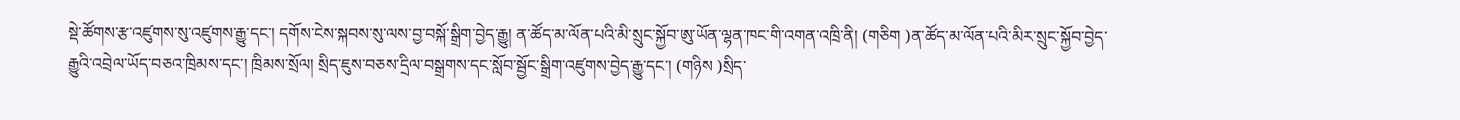སྡེ་ཚོགས་རྩ་འཛུགས་སུ་འཛུགས་རྒྱུ་དང་། དགོས་ངེས་སྐབས་སུ་ལས་བྱ་བསྐོ་སྒྲིག་བྱེད་རྒྱུ། ན་ཚོད་མ་ལོན་པའི་མི་སྲུང་སྐྱོབ་ཨུ་ཡོན་ལྷན་ཁང་གི་འགན་འཁྲི་ནི། (གཅིག )ན་ཚོད་མ་ལོན་པའི་མིར་སྲུང་སྐྱོབ་བྱེད་རྒྱུའི་འབྲེལ་ཡོད་བཅའ་ཁྲིམས་དང་། ཁྲིམས་སྲོལ། སྲིད་ཇུས་བཅས་དྲིལ་བསྒྲགས་དང་སློབ་སྦྱོང་སྒྲིག་འཛུགས་བྱེད་རྒྱུ་དང་། (གཉིས )སྲིད་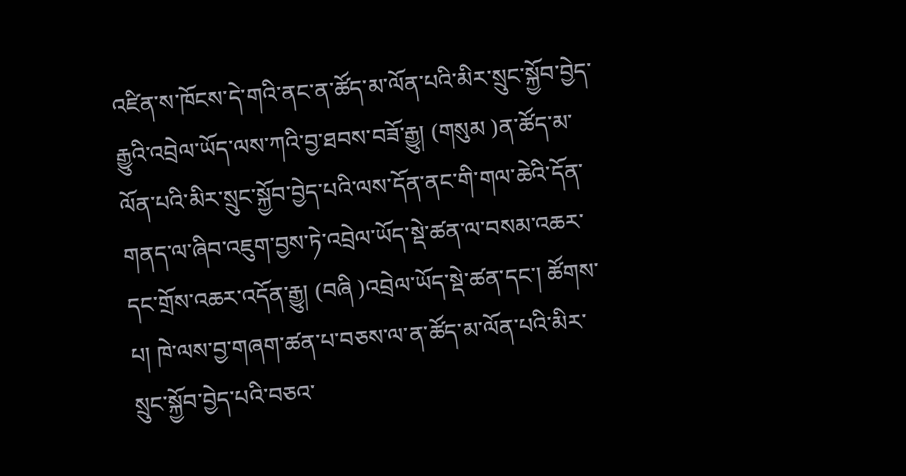འཛིན་ས་ཁོངས་དེ་གའི་ནང་ན་ཚོད་མ་ལོན་པའི་མིར་སྲུང་སྐྱོབ་བྱེད་རྒྱུའི་འབྲེལ་ཡོད་ལས་ཀའི་བྱ་ཐབས་བཟོ་རྒྱུ། (གསུམ )ན་ཚོད་མ་ལོན་པའི་མིར་སྲུང་སྐྱོབ་བྱེད་པའི་ལས་དོན་ནང་གི་གལ་ཆེའི་དོན་གནད་ལ་ཞིབ་འཇུག་བྱས་ཏེ་འབྲེལ་ཡོད་སྡེ་ཚན་ལ་བསམ་འཆར་དང་གྲོས་འཆར་འདོན་རྒྱུ། (བཞི )འབྲེལ་ཡོད་སྡེ་ཚན་དང་། ཚོགས་པ། ཁེ་ལས་བྱ་གཞག་ཚན་པ་བཅས་ལ་ན་ཚོད་མ་ལོན་པའི་མིར་སྲུང་སྐྱོབ་བྱེད་པའི་བཅའ་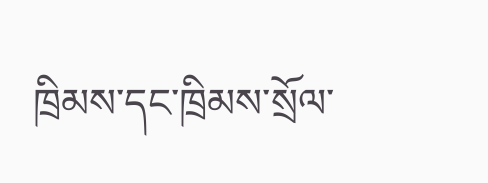ཁྲིམས་དང་ཁྲིམས་སྲོལ་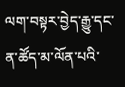ལག་བསྟར་བྱེད་རྒྱུ་དང་ན་ཚོད་མ་ལོན་པའི་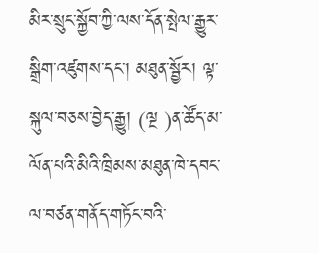མིར་སྲུང་སྐྱོབ་ཀྱི་ལས་དོན་སྤེལ་རྒྱུར་སྒྲིག་འཛུགས་དང་། མཐུན་སྦྱོར། ལྟ་སྐུལ་བཅས་བྱེད་རྒྱུ། (ལྔ )ན་ཚོད་མ་ལོན་པའི་མིའི་ཁྲིམས་མཐུན་ཁེ་དབང་ལ་བཙན་གནོད་གཏོང་བའི་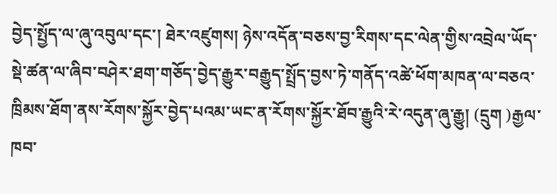བྱེད་སྤྱོད་ལ་ཞུ་འབུལ་དང་། ཐེར་འཛུགས། ཉེས་འདོན་བཅས་བྱ་རིགས་དང་ལེན་གྱིས་འབྲེལ་ཡོད་སྡེ་ཚན་ལ་ཞིབ་བཤེར་ཐག་གཅོད་བྱེད་རྒྱུར་བརྒྱུད་སྤྲོད་བྱས་ཏེ་གནོད་འཚེ་ཕོག་མཁན་ལ་བཅའ་ཁྲིམས་ཐོག་ནས་རོགས་སྐྱོར་བྱེད་པའམ་ཡང་ན་རོགས་སྐྱོར་ཐོབ་རྒྱུའི་རེ་འདུན་ཞུ་རྒྱུ། (དྲུག )རྒྱལ་ཁབ་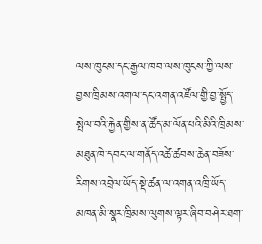ལས་ཁུངས་དང་རྒྱལ་ཁབ་ལས་ཁུངས་ཀྱི་ལས་བྱས་ཁྲིམས་འགལ་དང་འགན་འཛོལ་གྱི་བྱ་སྤྱོད་སྤེལ་བའི་རྐྱེན་གྱིས་ན་ཚོད་མ་ལོན་པའི་མིའི་ཁྲིམས་མཐུན་ཁེ་དབང་ལ་གནོད་འཚེ་ཚབས་ཆེན་བཟོས་རིགས་འབྲེལ་ཡོད་སྡེ་ཚན་ལ་འགན་འཁྲི་ཡོད་མཁན་མི་སྣར་ཁྲིམས་ལུགས་ལྟར་ཞིབ་བཤེར་ཐག་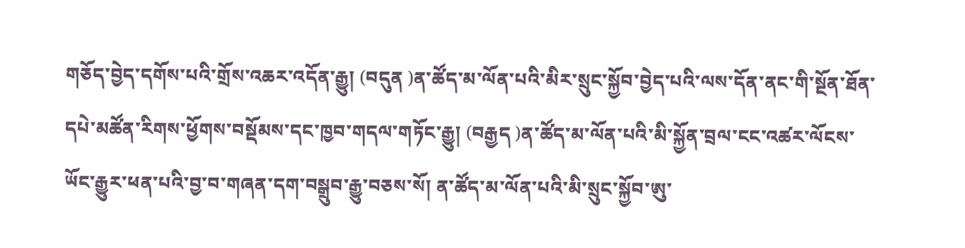གཅོད་བྱེད་དགོས་པའི་གྲོས་འཆར་འདོན་རྒྱུ། (བདུན )ན་ཚོད་མ་ལོན་པའི་མིར་སྲུང་སྐྱོབ་བྱེད་པའི་ལས་དོན་ནང་གི་སྔོན་ཐོན་དཔེ་མཚོན་རིགས་ཕྱོགས་བསྡོམས་དང་ཁྱབ་གདལ་གཏོང་རྒྱུ། (བརྒྱད )ན་ཚོད་མ་ལོན་པའི་མི་སྐྱོན་བྲལ་ངང་འཚར་ལོངས་ཡོང་རྒྱུར་ཕན་པའི་བྱ་བ་གཞན་དག་བསྒྲུབ་རྒྱུ་བཅས་སོ། ན་ཚོད་མ་ལོན་པའི་མི་སྲུང་སྐྱོབ་ཨུ་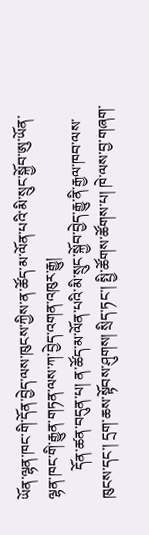ཡོན་ལྷན་ཁང་གི་དོན་བྱེད་ལས་ཁུངས་ཀྱིས་ན་ཚོད་མ་ལོན་པའི་མི་སྲུང་སྐྱོབ་ཨུ་ཡོན་ལྷན་ཁང་གི་རྒྱུན་གཏན་ལས་ཀ་བྱེད་འགན་འཁུར་རྒྱུ།
        དོན་ཚན་བདུན་པ། ན་ཚོད་མ་ལོན་པའི་མི་སྲུང་སྐྱོབ་བྱེད་རྒྱུ་ནི་རྒྱལ་ཁབ་ལས་ཁུངས་དང་། དྲག་ཆས་སྟོབས་ཤུགས། སྲིད་ཏང་། སྤྱི་ཚོགས་ཚོགས་པ། ཁེ་ལས་བྱ་གཞག་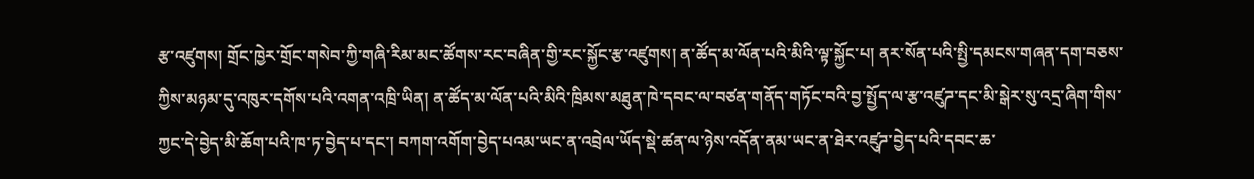རྩ་འཛུགས། གྲོང་ཁྱེར་གྲོང་གསེབ་ཀྱི་གཞི་རིམ་མང་ཚོགས་རང་བཞིན་གྱི་རང་སྐྱོང་རྩ་འཛུགས། ན་ཚོད་མ་ལོན་པའི་མིའི་ལྟ་སྐྱོང་པ། ནར་སོན་པའི་སྤྱི་དམངས་གཞན་དག་བཅས་ཀྱིས་མཉམ་དུ་འཁུར་དགོས་པའི་འགན་འཁྲི་ཡིན། ན་ཚོད་མ་ལོན་པའི་མིའི་ཁྲིམས་མཐུན་ཁེ་དབང་ལ་བཙན་གནོད་གཏོང་བའི་བྱ་སྤྱོད་ལ་རྩ་འཛུཌ་དང་མི་སྒེར་སུ་འདྲ་ཞིག་གིས་ཀྱང་དེ་བྱེད་མི་ཆོག་པའི་ཁ་ཏ་བྱེད་པ་དང་། བཀག་འགོག་བྱེད་པའམ་ཡང་ན་འབྲེལ་ཡོད་སྡེ་ཚན་ལ་ཉེས་འདོན་ནམ་ཡང་ན་ཐེར་འཛུཌ་བྱེད་པའི་དབང་ཆ་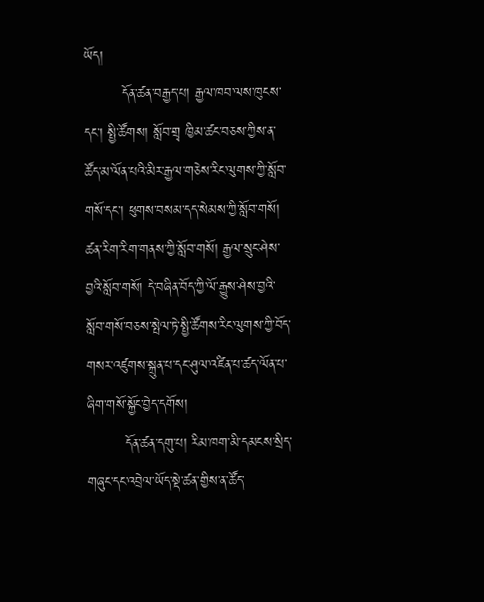ཡོད།
        དོན་ཚན་བརྒྱད་པ། རྒྱལ་ཁབ་ལས་ཁུངས་དང་། སྤྱི་ཚོགས། སློབ་གྲྭ ཁྱིམ་ཚང་བཅས་ཀྱིས་ན་ཚོད་མ་ལོན་པའི་མིར་རྒྱལ་གཅེས་རིང་ལུགས་ཀྱི་སློབ་གསོ་དང་། ཕུགས་བསམ་དད་སེམས་ཀྱི་སློབ་གསོ། ཚན་རིག་རིག་གནས་ཀྱི་སློབ་གསོ། རྒྱལ་སྲུང་ཤེས་བྱའི་སློབ་གསོ། དེ་བཞིན་བོད་ཀྱི་ལོ་རྒྱུས་ཤེས་བྱའི་སློབ་གསོ་བཅས་སྤེལ་ཏེ་སྤྱི་ཚོགས་རིང་ལུགས་ཀྱི་བོད་གསར་འཛུགས་སྐྲུན་པ་དང་ཤུལ་འཛིན་པ་ཚད་ལོན་པ་ཞིག་གསོ་སྐྱོང་བྱེད་དགོས།
        དོན་ཚན་དགུ་པ། རིམ་ཁག་མི་དམངས་སྲིད་གཞུང་དང་འབྲེལ་ཡོད་སྡེ་ཚན་གྱིས་ན་ཚོད་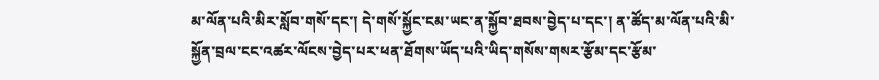མ་ལོན་པའི་མིར་སློབ་གསོ་དང་། དེ་གསོ་སྐྱོང་ངམ་ཡང་ན་སྐྱོབ་ཐབས་བྱེད་པ་དང་། ན་ཚོད་མ་ལོན་པའི་མི་སྐྱོན་བྲལ་ངང་འཚར་ལོངས་བྱེད་པར་ཕན་ཐོགས་ཡོད་པའི་ཡིད་གསོས་གསར་རྩོམ་དང་རྩོམ་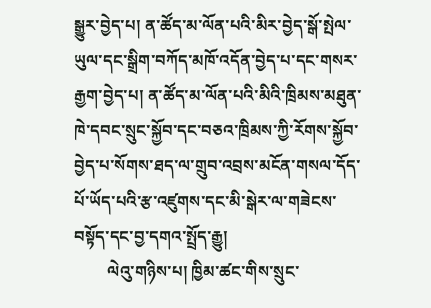སྒྱུར་བྱེད་པ། ན་ཚོད་མ་ལོན་པའི་མིར་བྱེད་སྒོ་སྤེལ་ཡུལ་དང་སྒྲིག་བཀོད་མཁོ་འདོན་བྱེད་པ་དང་གསར་རྒྱག་བྱེད་པ། ན་ཚོད་མ་ལོན་པའི་མིའི་ཁྲིམས་མཐུན་ཁེ་དབང་སྲུང་སྐྱོབ་དང་བཅའ་ཁྲིམས་ཀྱི་རོགས་སྐྱོབ་བྱེད་པ་སོགས་ཐད་ལ་གྲུབ་འབྲས་མངོན་གསལ་དོད་པོ་ཡོད་པའི་རྩ་འཛུགས་དང་མི་སྒེར་ལ་གཟེངས་བསྟོད་དང་བྱ་དགའ་སྤྲོད་རྒྱུ།
        ལེའུ་གཉིས་པ། ཁྱིམ་ཚང་གིས་སྲུང་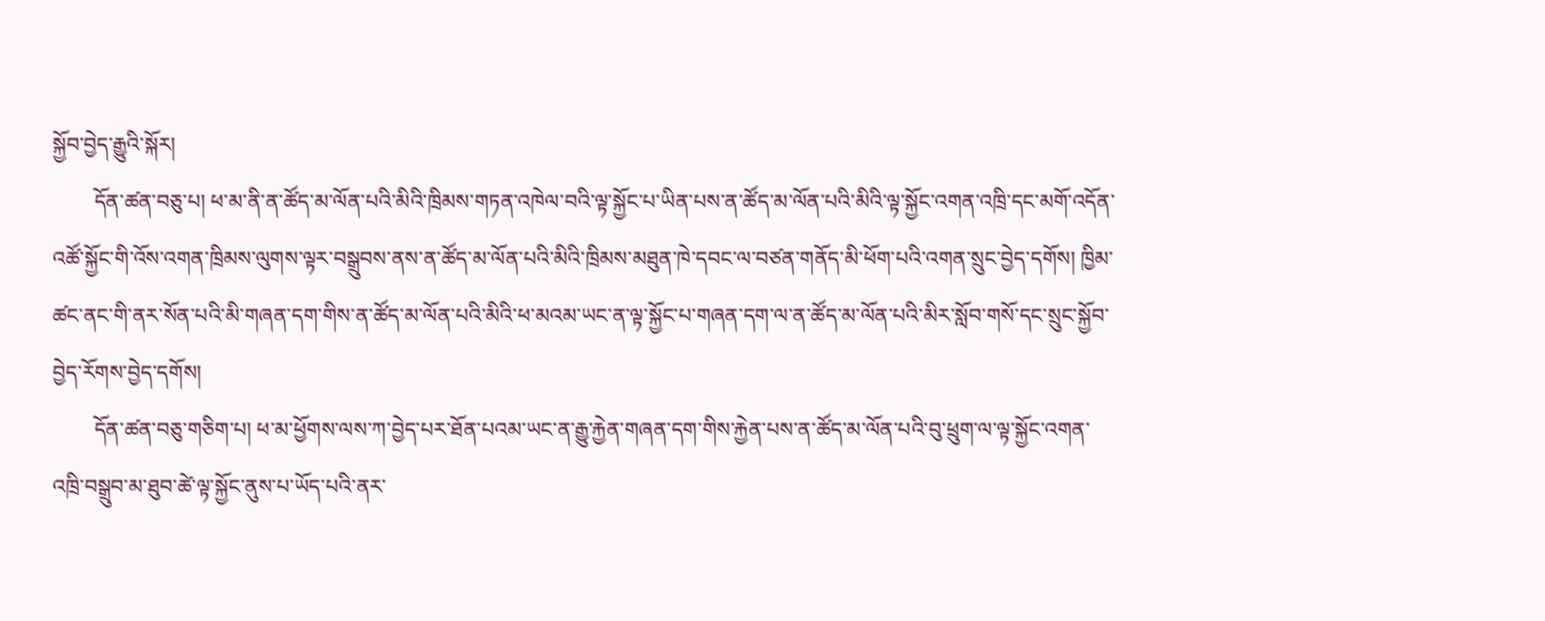སྐྱོབ་བྱེད་རྒྱུའི་སྐོར།
        དོན་ཚན་བཅུ་པ། ཕ་མ་ནི་ན་ཚོད་མ་ལོན་པའི་མིའི་ཁྲིམས་གཏན་འཁེལ་བའི་ལྟ་སྐྱོང་པ་ཡིན་པས་ན་ཚོད་མ་ལོན་པའི་མིའི་ལྟ་སྐྱོང་འགན་འཁྲི་དང་མགོ་འདོན་འཚོ་སྐྱོང་གི་འོས་འགན་ཁྲིམས་ལུགས་ལྟར་བསྒྲུབས་ནས་ན་ཚོད་མ་ལོན་པའི་མིའི་ཁྲིམས་མཐུན་ཁེ་དབང་ལ་བཙན་གནོད་མི་ཕོག་པའི་འགན་སྲུང་བྱེད་དགོས། ཁྱིམ་ཚང་ནང་གི་ནར་སོན་པའི་མི་གཞན་དག་གིས་ན་ཚོད་མ་ལོན་པའི་མིའི་ཕ་མའམ་ཡང་ན་ལྟ་སྐྱོང་པ་གཞན་དག་ལ་ན་ཚོད་མ་ལོན་པའི་མིར་སློབ་གསོ་དང་སྲུང་སྐྱོབ་བྱེད་རོགས་བྱེད་དགོས།
        དོན་ཚན་བཅུ་གཅིག་པ། ཕ་མ་ཕྱོགས་ལས་ཀ་བྱེད་པར་ཐོན་པའམ་ཡང་ན་རྒྱུ་རྐྱེན་གཞན་དག་གིས་རྐྱེན་པས་ན་ཚོད་མ་ལོན་པའི་བུ་ཕྲུག་ལ་ལྟ་སྐྱོང་འགན་འཁྲི་བསྒྲུབ་མ་ཐུབ་ཚེ་ལྟ་སྐྱོང་ནུས་པ་ཡོད་པའི་ནར་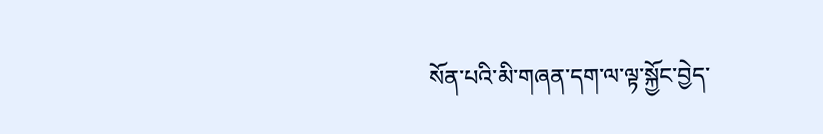སོན་པའི་མི་གཞན་དག་ལ་ལྟ་སྐྱོང་བྱེད་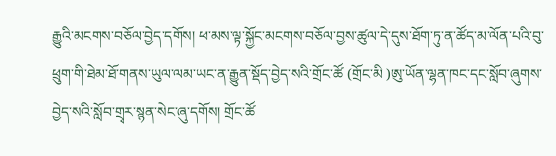རྒྱུའི་མངགས་བཅོལ་བྱེད་དགོས། ཕ་མས་ལྟ་སྐྱོང་མངགས་བཅོལ་བྱས་ཚུལ་དེ་དུས་ཐོག་ཏུ་ན་ཚོད་མ་ལོན་པའི་བུ་ཕྲུག་གི་ཐེམ་ཐོ་གནས་ཡུལ་ལམ་ཡང་ན་རྒྱུན་སྡོད་བྱེད་སའི་གྲོང་ཚོ (གྲོང་མི )ཨུ་ཡོན་ལྷན་ཁང་དང་སློབ་ཞུགས་བྱེད་སའི་སློབ་གྲྭར་སྙན་སེང་ཞུ་དགོས། གྲོང་ཚོ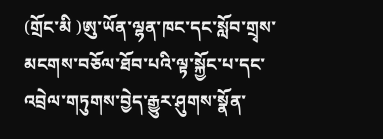(གྲོང་མི )ཨུ་ཡོན་ལྷན་ཁང་དང་སློབ་གྲྭས་མངགས་བཅོལ་ཐོབ་པའི་ལྟ་སྐྱོང་པ་དང་འབྲེལ་གཏུགས་བྱེད་རྒྱུར་ཤུགས་སྣོན་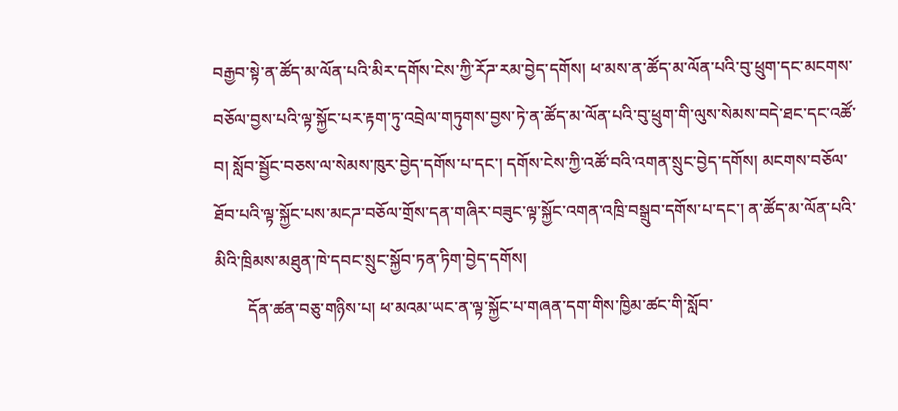བརྒྱབ་སྟེ་ན་ཚོད་མ་ལོན་པའི་མིར་དགོས་ངེས་ཀྱི་རོཌ་རམ་བྱེད་དགོས། ཕ་མས་ན་ཚོད་མ་ལོན་པའི་བུ་ཕྲུག་དང་མངགས་བཅོལ་བྱས་པའི་ལྟ་སྐྱོང་པར་རྟག་ཏུ་འབྲེལ་གཏུགས་བྱས་ཏེ་ན་ཚོད་མ་ལོན་པའི་བུ་ཕྲུག་གི་ལུས་སེམས་བདེ་ཐང་དང་འཚོ་བ། སློབ་སྦྱོང་བཅས་ལ་སེམས་ཁུར་བྱེད་དགོས་པ་དང་། དགོས་ངེས་ཀྱི་འཚོ་བའི་འགན་སྲུང་བྱེད་དགོས། མངགས་བཅོལ་ཐོབ་པའི་ལྟ་སྐྱོང་པས་མངཌ་བཅོལ་གྲོས་དན་གཞིར་བཟུང་ལྟ་སྐྱོང་འགན་འཁྲི་བསྒྲུབ་དགོས་པ་དང་། ན་ཚོད་མ་ལོན་པའི་མིའི་ཁྲིམས་མཐུན་ཁེ་དབང་སྲུང་སྐྱོབ་ཏན་ཏིག་བྱེད་དགོས།
        དོན་ཚན་བཅུ་གཉིས་པ། ཕ་མའམ་ཡང་ན་ལྟ་སྐྱོང་པ་གཞན་དག་གིས་ཁྱིམ་ཚང་གི་སློབ་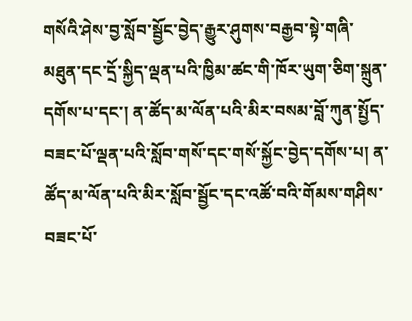གསོའི་ཤེས་བྱ་སློབ་སྦྱོང་བྱེད་རྒྱུར་ཤུགས་བརྒྱབ་སྟེ་གཞི་མཐུན་དང་དྲོ་སྐྱིད་ལྡན་པའི་ཁྱིམ་ཚང་གི་ཁོར་ཡུག་ཅིག་སྐྲུན་དགོས་པ་དང་། ན་ཚོད་མ་ལོན་པའི་མིར་བསམ་བློ་ཀུན་སྤྱོད་བཟང་པོ་ལྡན་པའི་སློབ་གསོ་དང་གསོ་སྐྱོང་བྱེད་དགོས་པ། ན་ཚོད་མ་ལོན་པའི་མིར་སློབ་སྦྱོང་དང་འཚོ་བའི་གོམས་གཤིས་བཟང་པོ་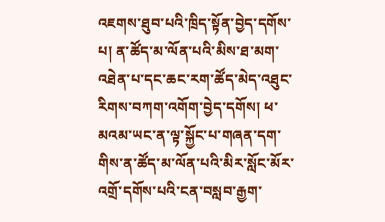འཇགས་ཐུབ་པའི་ཁྲིད་སྟོན་བྱེད་དགོས་པ། ན་ཚོད་མ་ལོན་པའི་མིས་ཐ་མག་འཐེན་པ་དང་ཆང་རག་ཚོད་མེད་འཐུང་རིགས་བཀག་འགོག་བྱེད་དགོས། ཕ་མའམ་ཡང་ན་ལྟ་སྐྱོང་པ་གཞན་དག་གིས་ན་ཚོད་མ་ལོན་པའི་མིར་སློང་མོར་འགྲོ་དགོས་པའི་ངན་བསླབ་རྒྱག་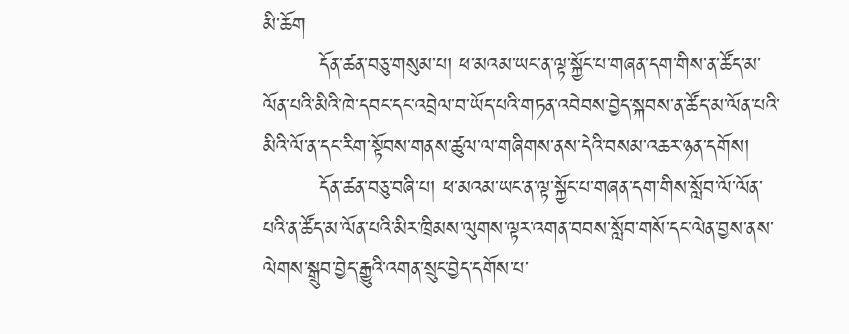མི་ཆོག
        དོན་ཚན་བཅུ་གསུམ་པ། ཕ་མའམ་ཡང་ན་ལྟ་སྐྱོང་པ་གཞན་དག་གིས་ན་ཚོད་མ་ལོན་པའི་མིའི་ཁེ་དབང་དང་འབྲེལ་བ་ཡོད་པའི་གཏན་འབེབས་བྱེད་སྐབས་ན་ཚོད་མ་ལོན་པའི་མིའི་ལོ་ན་དང་རིག་སྟོབས་གནས་ཚུལ་ལ་གཞིགས་ནས་དེའི་བསམ་འཆར་ཉན་དགོས།
        དོན་ཚན་བཅུ་བཞི་པ། ཕ་མའམ་ཡང་ན་ལྟ་སྐྱོང་པ་གཞན་དག་གིས་སློབ་ལོ་ལོན་པའི་ན་ཚོད་མ་ལོན་པའི་མིར་ཁྲིམས་ལུགས་ལྟར་འགན་བབས་སློབ་གསོ་དང་ལེན་བྱས་ནས་ལེགས་སྒྲུབ་བྱེད་རྒྱུའི་འགན་སྲུང་བྱེད་དགོས་པ་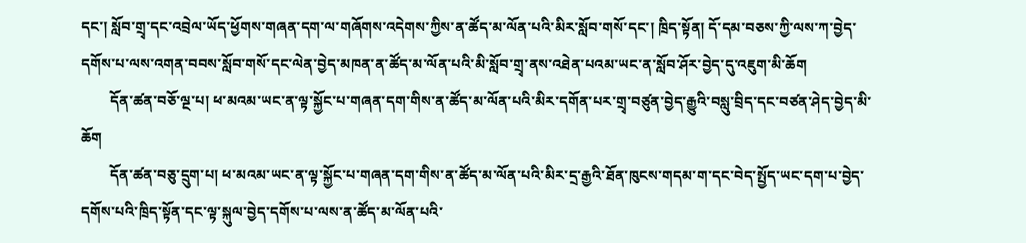དང་། སློབ་གྲྭ་དང་འབྲེལ་ཡོད་ཕྱོགས་གཞན་དག་ལ་གཞོགས་འདེགས་ཀྱིས་ན་ཚོད་མ་ལོན་པའི་མིར་སློབ་གསོ་དང་། ཁྲིད་སྟོན། དོ་དམ་བཅས་ཀྱི་ལས་ཀ་བྱེད་དགོས་པ་ལས་འགན་བབས་སློབ་གསོ་དང་ལེན་བྱེད་མཁན་ན་ཚོད་མ་ལོན་པའི་མི་སློབ་གྲྭ་ནས་འཐེན་པའམ་ཡང་ན་སློབ་ཤོར་བྱེད་དུ་འཇུག་མི་ཆོག
        དོན་ཚན་བཅོ་ལྔ་པ། ཕ་མའམ་ཡང་ན་ལྟ་སྐྱོང་པ་གཞན་དག་གིས་ན་ཚོད་མ་ལོན་པའི་མིར་དགོན་པར་གྲྭ་བཙུན་བྱེད་རྒྱུའི་བསླུ་བྲིད་དང་བཙན་ཤེད་བྱེད་མི་ཆོག
        དོན་ཚན་བཅུ་དྲུག་པ། ཕ་མའམ་ཡང་ན་ལྟ་སྐྱོང་པ་གཞན་དག་གིས་ན་ཚོད་མ་ལོན་པའི་མིར་དྲ་རྒྱའི་ཐོན་ཁུངས་གདམ་ག་དང་བེད་སྤྱོད་ཡང་དག་པ་བྱེད་དགོས་པའི་ཁྲིད་སྟོན་དང་ལྟ་སྐུལ་བྱེད་དགོས་པ་ལས་ན་ཚོད་མ་ལོན་པའི་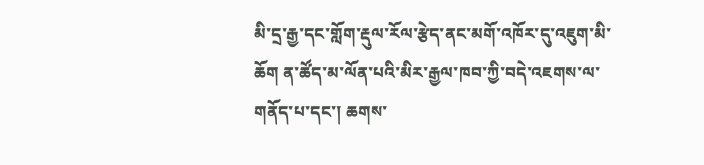མི་དྲ་རྒྱ་དང་གློག་རྡུལ་རོལ་རྩེད་ནང་མགོ་འཁོར་དུ་འཇུག་མི་ཆོག ན་ཚོད་མ་ལོན་པའི་མིར་རྒྱལ་ཁབ་ཀྱི་བདེ་འཇགས་ལ་གནོད་པ་དང་། ཆགས་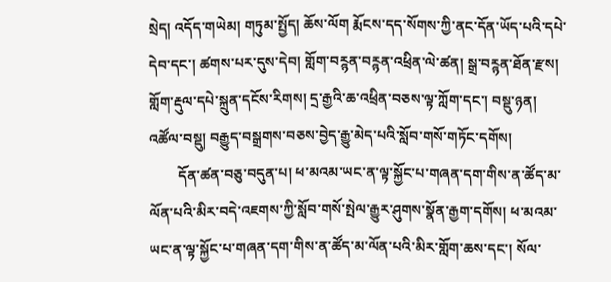སྲེད། འདོད་གཡེམ། གཏུམ་སྤྱོད། ཆོས་ལོག རྨོངས་དད་སོགས་ཀྱི་ནང་དོན་ཡོད་པའི་དཔེ་དེབ་དང་། ཚགས་པར་དུས་དེབ། གློག་བཪྙན་བཪྙན་འཕྲིན་ལེ་ཚན། སྒྲ་བཪྙན་ཐོན་རྫས། གློག་རྡུལ་དཔེ་སྐྲུན་དངོས་རིགས། དྲ་རྒྱའི་ཆ་འཕྲིན་བཅས་ལྟ་ཀློག་དང་། བསྡུ་ཉན། འཚོལ་བསྡུ། བརྒྱུད་བསྒྲགས་བཅས་བྱེད་རྒྱུ་མེད་པའི་སློབ་གསོ་གཏོང་དགོས།
        དོན་ཚན་བཅུ་བདུན་པ། ཕ་མའམ་ཡང་ན་ལྟ་སྐྱོང་པ་གཞན་དག་གིས་ན་ཚོད་མ་ལོན་པའི་མིར་བདེ་འཇགས་ཀྱི་སློབ་གསོ་སྤེལ་རྒྱུར་ཤུགས་སྣོན་རྒྱག་དགོས། ཕ་མའམ་ཡང་ན་ལྟ་སྐྱོང་པ་གཞན་དག་གིས་ན་ཚོད་མ་ལོན་པའི་མིར་གློག་ཆས་དང་། སོལ་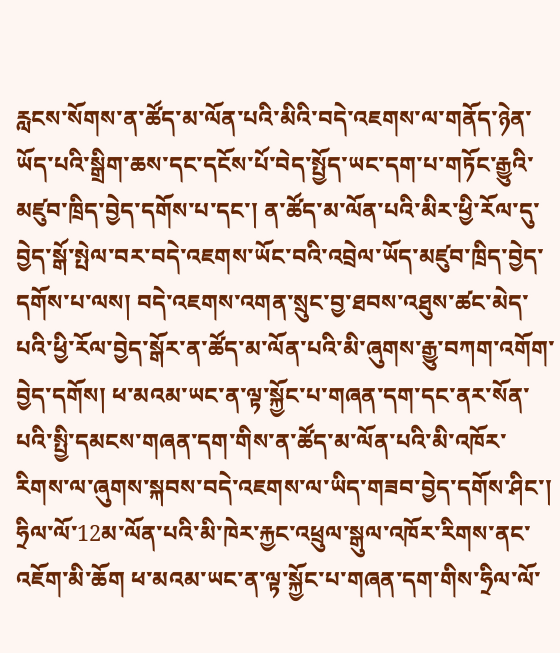རླངས་སོགས་ན་ཚོད་མ་ལོན་པའི་མིའི་བདེ་འཇགས་ལ་གནོད་ཉེན་ཡོད་པའི་སྒྲིག་ཆས་དང་དངོས་པོ་བེད་སྤྱོད་ཡང་དག་པ་གཏོང་རྒྱུའི་མཛུབ་ཁྲིད་བྱེད་དགོས་པ་དང་། ན་ཚོད་མ་ལོན་པའི་མིར་ཕྱི་རོལ་དུ་བྱེད་སྒོ་སྤེལ་བར་བདེ་འཇགས་ཡོང་བའི་འབྲེལ་ཡོད་མཛུབ་ཁྲིད་བྱེད་དགོས་པ་ལས། བདེ་འཇགས་འགན་སྲུང་བྱ་ཐབས་འཐུས་ཚང་མེད་པའི་ཕྱི་རོལ་བྱེད་སྒོར་ན་ཚོད་མ་ལོན་པའི་མི་ཞུགས་རྒྱུ་བཀག་འགོག་བྱེད་དགོས། ཕ་མའམ་ཡང་ན་ལྟ་སྐྱོང་པ་གཞན་དག་དང་ནར་སོན་པའི་སྤྱི་དམངས་གཞན་དག་གིས་ན་ཚོད་མ་ལོན་པའི་མི་འཁོར་རིགས་ལ་ཞུགས་སྐབས་བདེ་འཇགས་ལ་ཡིད་གཟབ་བྱེད་དགོས་ཤིང་། ཧྲིལ་ལོ་12མ་ལོན་པའི་མི་ཁེར་རྐྱང་འཕྲུལ་སྒུལ་འཁོར་རིགས་ནང་འཇོག་མི་ཆོག ཕ་མའམ་ཡང་ན་ལྟ་སྐྱོང་པ་གཞན་དག་གིས་ཧྲིལ་ལོ་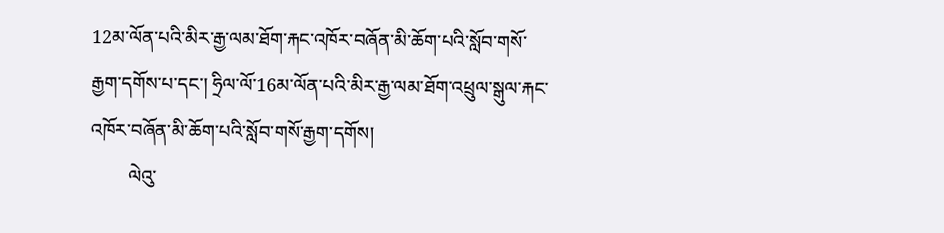12མ་ལོན་པའི་མིར་རྒྱ་ལམ་ཐོག་རྐང་འཁོར་བཞོན་མི་ཆོག་པའི་སློབ་གསོ་རྒྱག་དགོས་པ་དང་། ཧྲིལ་ལོ་16མ་ལོན་པའི་མིར་རྒྱ་ལམ་ཐོག་འཕྲུལ་སྒུལ་རྐང་འཁོར་བཞོན་མི་ཆོག་པའི་སློབ་གསོ་རྒྱག་དགོས།
        ལེའུ་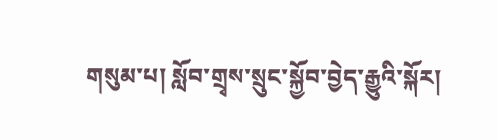གསུམ་པ། སློབ་གྲྭས་སྲུང་སྐྱོབ་བྱེད་རྒྱུའི་སྐོར།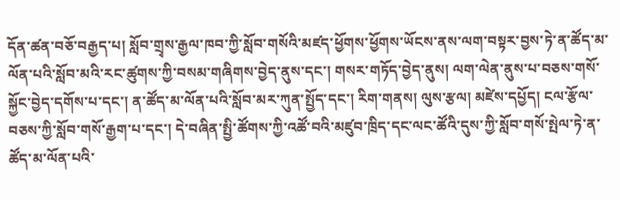དོན་ཚན་བཅོ་བརྒྱད་པ། སློབ་གྲྭས་རྒྱལ་ཁབ་ཀྱི་སློབ་གསོའི་མཛད་ཕྱོགས་ཕྱོགས་ཡོངས་ནས་ལག་བསྟར་བྱས་ཏེ་ན་ཚོད་མ་ལོན་པའི་སློབ་མའི་རང་ཚུགས་ཀྱི་བསམ་གཞིགས་བྱེད་ནུས་དང་། གསར་གཏོད་བྱེད་ནུས། ལག་ལེན་ནུས་པ་བཅས་གསོ་སྐྱོང་བྱེད་དགོས་པ་དང་། ན་ཚོད་མ་ལོན་པའི་སློབ་མར་ཀུན་སྤྱོད་དང་། རིག་གནས། ལུས་རྩལ། མཛེས་དཔྱོད། ངལ་རྩོལ་བཅས་ཀྱི་སློབ་གསོ་རྒྱག་པ་དང་། དེ་བཞིན་སྤྱི་ཚོགས་ཀྱི་འཚོ་བའི་མཛུབ་ཁྲིད་དང་ལང་ཚོའི་དུས་ཀྱི་སློབ་གསོ་སྤེལ་ཏེ་ན་ཚོད་མ་ལོན་པའི་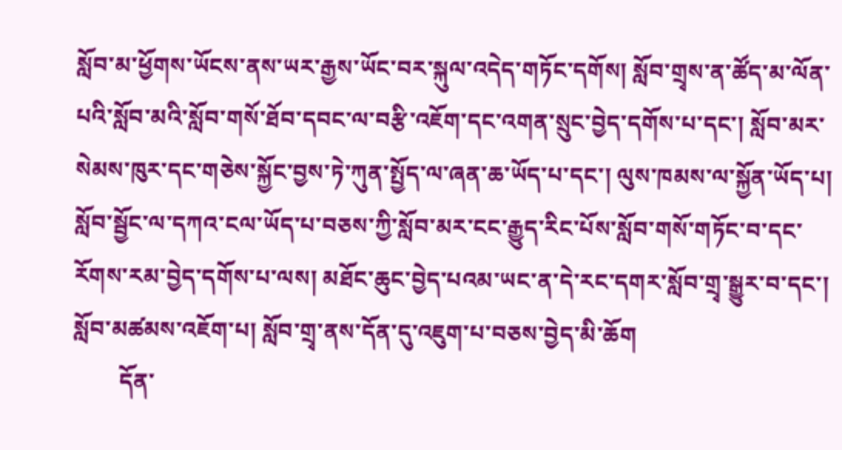སློབ་མ་ཕྱོགས་ཡོངས་ནས་ཡར་རྒྱས་ཡོང་བར་སྐུལ་འདེད་གཏོང་དགོས། སློབ་གྲྭས་ན་ཚོད་མ་ལོན་པའི་སློབ་མའི་སློབ་གསོ་ཐོབ་དབང་ལ་བརྩི་འཇོག་དང་འགན་སྲུང་བྱེད་དགོས་པ་དང་། སློབ་མར་སེམས་ཁུར་དང་གཅེས་སྐྱོང་བྱས་ཏེ་ཀུན་སྤྱོད་ལ་ཞན་ཆ་ཡོད་པ་དང་། ལུས་ཁམས་ལ་སྐྱོན་ཡོད་པ། སློབ་སྦྱོང་ལ་དཀའ་ངལ་ཡོད་པ་བཅས་ཀྱི་སློབ་མར་ངང་རྒྱུད་རིང་པོས་སློབ་གསོ་གཏོང་བ་དང་རོགས་རམ་བྱེད་དགོས་པ་ལས། མཐོང་ཆུང་བྱེད་པའམ་ཡང་ན་དེ་རང་དགར་སློབ་གྲྭ་སྒྱུར་བ་དང་། སློབ་མཚམས་འཇོག་པ། སློབ་གྲྭ་ནས་དོན་དུ་འཇུག་པ་བཅས་བྱེད་མི་ཆོག
        དོན་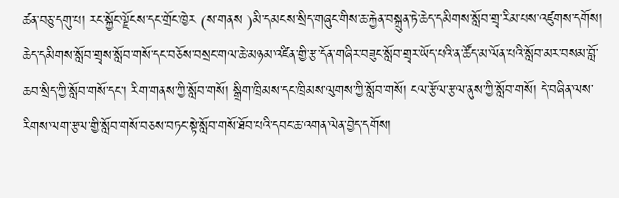ཚན་བཅུ་དགུ་པ། རང་སྐྱོང་ལྗོངས་དང་གྲོང་ཁྱེར (ས་གནས )མི་དམངས་སྲིད་གཞུང་གིས་ཆ་རྐྱེན་བསྐྲུན་ཏེ་ཆེད་དམིགས་སློབ་གྲྭ་རིམ་པས་འཛུགས་དགོས། ཆེད་དམིགས་སློབ་གྲྭས་སློབ་གསོ་དང་བཅོས་བསྲང་གལ་ཆེ་མཉམ་འཛིན་གྱི་རྩ་དོན་གཞིར་བཟུང་སློབ་གྲྭར་ཡོད་པའི་ན་ཚོད་མ་ལོན་པའི་སློབ་མར་བསམ་བློ་ཆབ་སྲིད་ཀྱི་སློབ་གསོ་དང་། རིག་གནས་ཀྱི་སློབ་གསོ། སྒྲིག་ཁྲིམས་དང་ཁྲིམས་ལུགས་ཀྱི་སློབ་གསོ། ངལ་རྩོལ་རྩལ་ནུས་ཀྱི་སློབ་གསོ། དེ་བཞིན་ལས་རིགས་ལག་རྩལ་གྱི་སློབ་གསོ་བཅས་བཏང་སྟེ་སློབ་གསོ་ཐོབ་པའི་དབང་ཆ་འགན་ལེན་བྱེད་དགོས།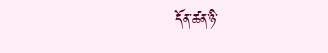དོན་ཚན་ཉི་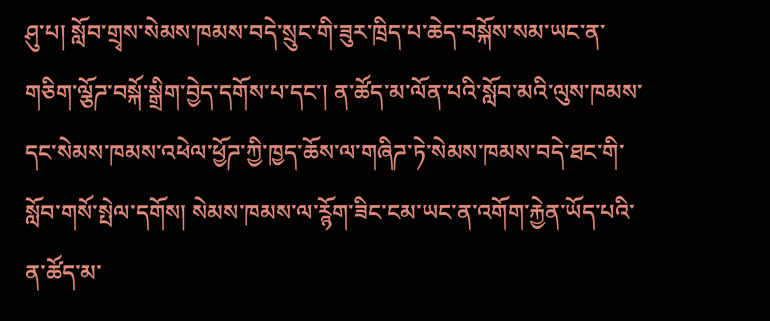ཤུ་པ། སློབ་གྲྭས་སེམས་ཁམས་བདེ་སྲུང་གི་ཟུར་ཁྲིད་པ་ཆེད་བསྐོས་སམ་ཡང་ན་གཅིག་ལྕོཌ་བསྐོ་སྒྲིག་བྱེད་དགོས་པ་དང་། ན་ཚོད་མ་ལོན་པའི་སློབ་མའི་ལུས་ཁམས་དང་སེམས་ཁམས་འཕེལ་ཕྱོཌ་ཀྱི་ཁྱད་ཆོས་ལ་གཞིཌ་ཏེ་སེམས་ཁམས་བདེ་ཐང་གི་སློབ་གསོ་སྤེལ་དགོས། སེམས་ཁམས་ལ་ཪྙོག་ཟིང་ངམ་ཡང་ན་འགོག་རྐྱེན་ཡོད་པའི་ན་ཚོད་མ་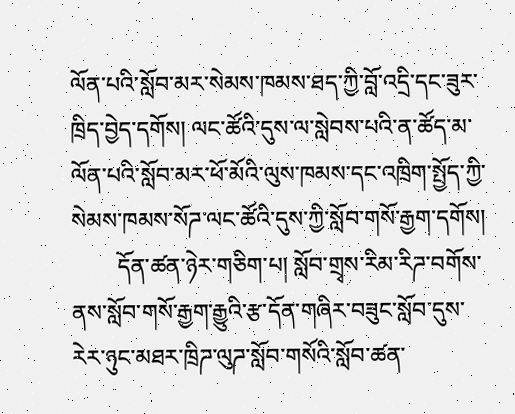ལོན་པའི་སློབ་མར་སེམས་ཁམས་ཐད་ཀྱི་བློ་འདྲི་དང་ཟུར་ཁྲིད་བྱེད་དགོས། ལང་ཚོའི་དུས་ལ་སླེབས་པའི་ན་ཚོད་མ་ལོན་པའི་སློབ་མར་ཕོ་མོའི་ལུས་ཁམས་དང་འཁྲིག་སྤྱོད་ཀྱི་སེམས་ཁམས་སོཌ་ལང་ཚོའི་དུས་ཀྱི་སློབ་གསོ་རྒྱག་དགོས།
        དོན་ཚན་ཉེར་གཅིག་པ། སློབ་གྲྭས་རིམ་རིཌ་བགོས་ནས་སློབ་གསོ་རྒྱག་རྒྱུའི་རྩ་དོན་གཞིར་བཟུང་སློབ་དུས་རེར་ཉུང་མཐར་ཁྲིཌ་ལུཌ་སློབ་གསོའི་སློབ་ཚན་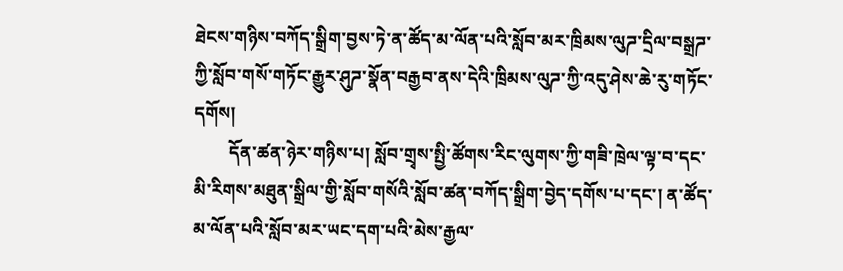ཐེངས་གཉིས་བཀོད་སྒྲིག་བྱས་ཏེ་ན་ཚོད་མ་ལོན་པའི་སློབ་མར་ཁྲིམས་ལུཌ་དྲིལ་བསྒྲཌ་ཀྱི་སློབ་གསོ་གཏོང་རྒྱུར་ཤུཌ་སྣོན་བརྒྱབ་ནས་དེའི་ཁྲིམས་ལུཌ་ཀྱི་འདུ་ཤེས་ཆེ་རུ་གཏོང་དགོས།
        དོན་ཚན་ཉེར་གཉིས་པ། སློབ་གྲྭས་སྤྱི་ཚོགས་རིང་ལུགས་ཀྱི་གཟི་ཁྲེལ་ལྟ་བ་དང་མི་རིགས་མཐུན་སྒྲིལ་གྱི་སློབ་གསོའི་སློབ་ཚན་བཀོད་སྒྲིག་བྱེད་དགོས་པ་དང་། ན་ཚོད་མ་ལོན་པའི་སློབ་མར་ཡང་དག་པའི་མེས་རྒྱལ་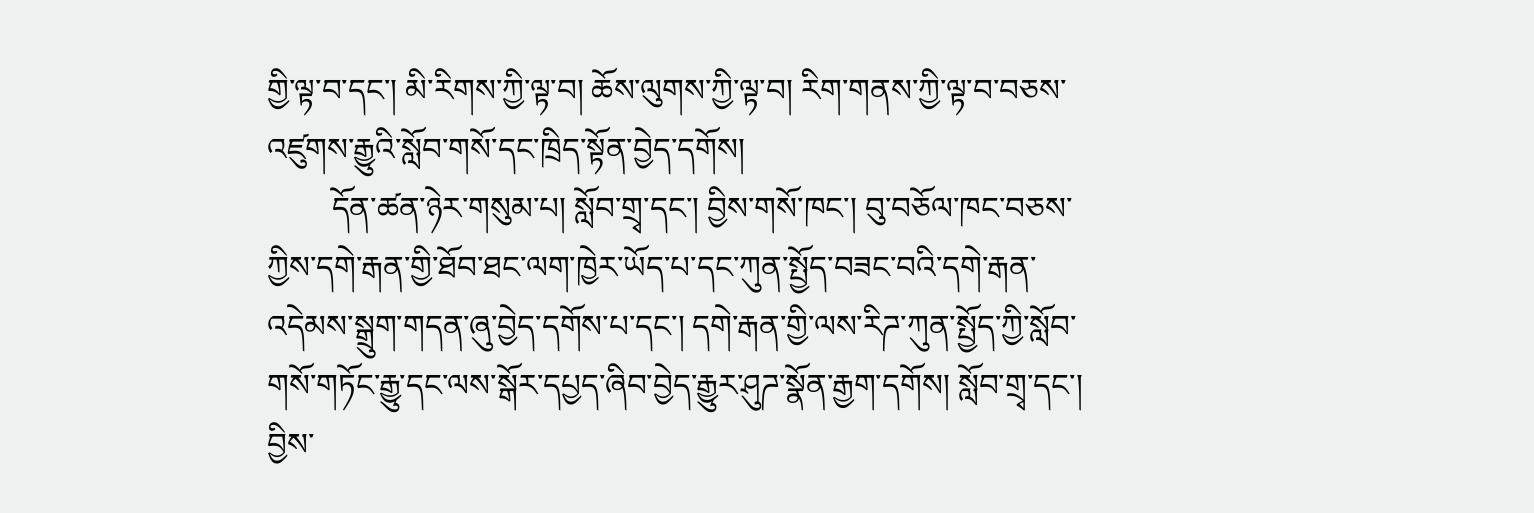གྱི་ལྟ་བ་དང་། མི་རིགས་ཀྱི་ལྟ་བ། ཆོས་ལུགས་ཀྱི་ལྟ་བ། རིག་གནས་ཀྱི་ལྟ་བ་བཅས་འཛུགས་རྒྱུའི་སློབ་གསོ་དང་ཁྲིད་སྟོན་བྱེད་དགོས།
        དོན་ཚན་ཉེར་གསུམ་པ། སློབ་གྲྭ་དང་། བྱིས་གསོ་ཁང་། བུ་བཅོལ་ཁང་བཅས་ཀྱིས་དགེ་རྒན་གྱི་ཐོབ་ཐང་ལག་ཁྱེར་ཡོད་པ་དང་ཀུན་སྤྱོད་བཟང་བའི་དགེ་རྒན་འདེམས་སྒྲུག་གདན་ཞུ་བྱེད་དགོས་པ་དང་། དགེ་རྒན་གྱི་ལས་རིཌ་ཀུན་སྤྱོད་ཀྱི་སློབ་གསོ་གཏོང་རྒྱུ་དང་ལས་སྒོར་དཔྱད་ཞིབ་བྱེད་རྒྱུར་ཤུཌ་སྣོན་རྒྱག་དགོས། སློབ་གྲྭ་དང་། བྱིས་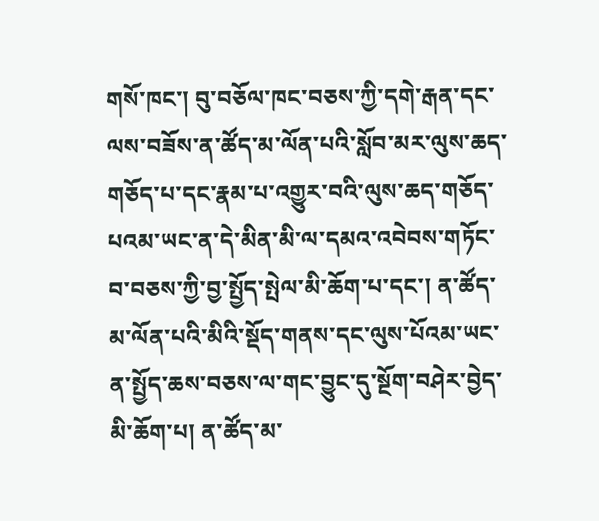གསོ་ཁང་། བུ་བཅོལ་ཁང་བཅས་ཀྱི་དགེ་རྒན་དང་ལས་བཟོས་ན་ཚོད་མ་ལོན་པའི་སློབ་མར་ལུས་ཆད་གཅོད་པ་དང་རྣམ་པ་འགྱུར་བའི་ལུས་ཆད་གཅོད་པའམ་ཡང་ན་དེ་མིན་མི་ལ་དམའ་འབེབས་གཏོང་བ་བཅས་ཀྱི་བྱ་སྤྱོད་སྤེལ་མི་ཆོག་པ་དང་། ན་ཚོད་མ་ལོན་པའི་མིའི་སྡོད་གནས་དང་ལུས་པོའམ་ཡང་ན་སྤྱོད་ཆས་བཅས་ལ་གང་བྱུང་དུ་སྔོག་བཤེར་བྱེད་མི་ཆོག་པ། ན་ཚོད་མ་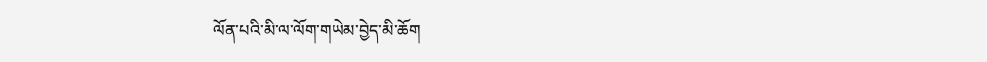ལོན་པའི་མི་ལ་ལོག་གཡེམ་བྱེད་མི་ཆོག